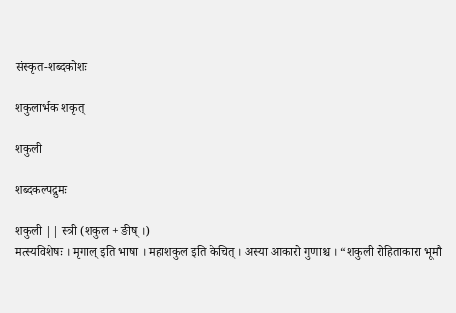संस्कृत-शब्दकोशः

शकुलार्भक शकृत्

शकुली

शब्दकल्पद्रुमः

शकुली || स्त्री (शकुल + ङीष् ।)
मत्स्यविशेषः । मृगाल् इति भाषा । महाशकुल इति केचित् । अस्या आकारो गुणाश्च । “शकुली रोहिताकारा भूमौ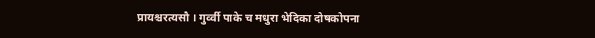प्रायश्चरत्यसौ । गुर्व्वी पाके च मधुरा भेदिका दोषकोपना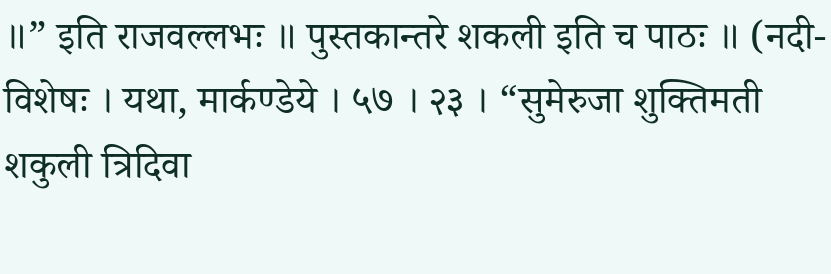॥” इति राजवल्लभः ॥ पुस्तकान्तरे शकली इति च पाठः ॥ (नदी- विशेषः । यथा, मार्कण्डेये । ५७ । २३ । “सुमेरुजा शुक्तिमती शकुली त्रिदिवा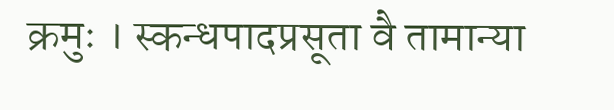क्रमुः । स्कन्धपादप्रसूता वै तामान्या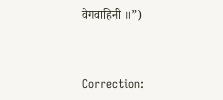वेगवाहिनी ॥”)



Correction: